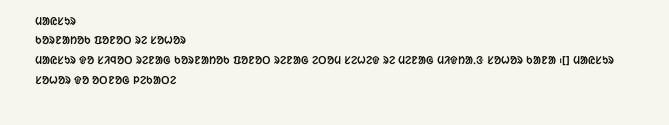ᱢᱟᱭᱥᱩᱨ
ᱠᱚᱨᱱᱟᱴᱚᱠ ᱯᱚᱱᱚᱛ ᱨᱮ ᱥᱚᱦᱚᱨ
ᱢᱟᱭᱥᱩᱨ ᱫᱚ ᱥᱤᱧᱚᱛ ᱨᱮᱱᱟᱜ ᱠᱚᱨᱱᱟᱴᱚᱠ ᱯᱚᱱᱚᱛ ᱨᱮᱱᱟᱜ ᱮᱛᱚᱢ ᱥᱮᱦᱮᱫ ᱨᱮ ᱢᱮᱱᱟᱜ ᱢᱤᱫᱴᱟᱹᱝ ᱥᱚᱦᱚᱨ ᱠᱟᱱᱟ ᱾[] ᱢᱟᱭᱥᱩᱨ ᱥᱚᱦᱚᱨ ᱫᱚ ᱚᱛᱱᱚᱜ ᱞᱮᱠᱟᱛᱮ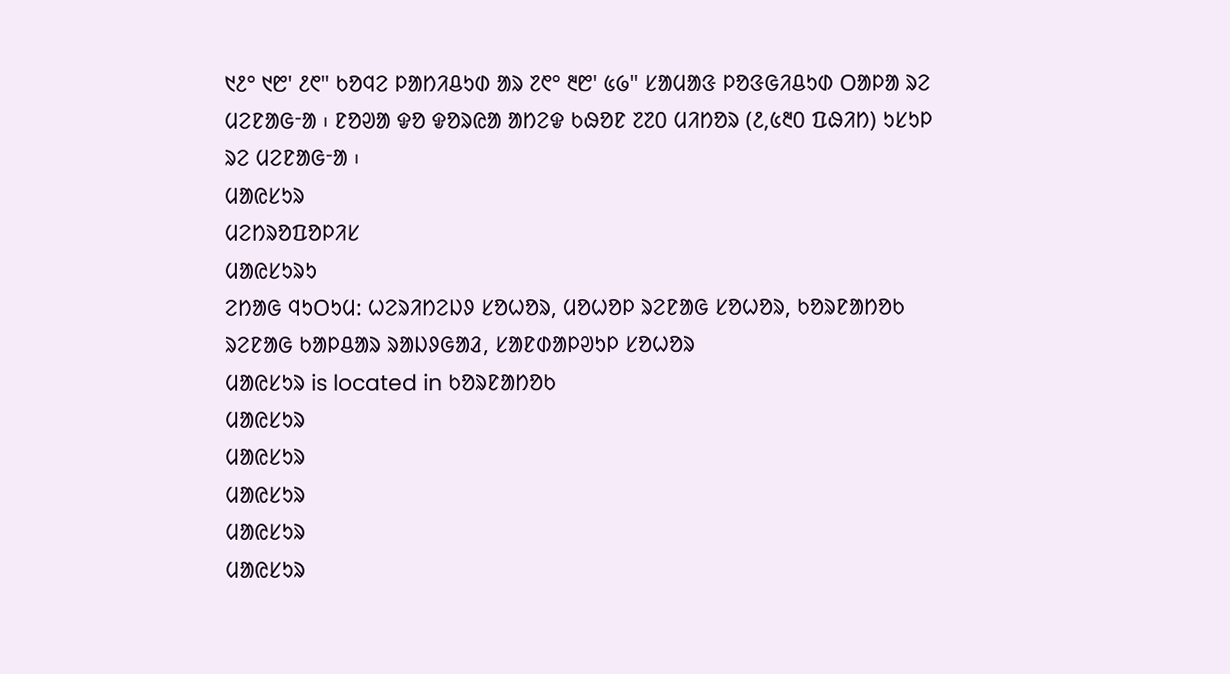᱑᱒° ᱑᱘' ᱒᱖" ᱠᱚᱧᱮ ᱞᱟᱴᱤᱪᱩᱰ ᱟᱨ ᱗᱖° ᱓᱘' ᱕᱙" ᱥᱟᱢᱟᱝ ᱞᱚᱝᱜᱤᱪᱩᱰ ᱛᱟᱞᱟ ᱨᱮ ᱢᱮᱱᱟᱜᱼᱟ ᱾ ᱱᱚᱣᱟ ᱫᱚ ᱫᱚᱨᱭᱟ ᱟᱴᱮᱫ ᱠᱷᱚᱱ ᱗᱗᱐ ᱢᱤᱴᱚᱨ (᱒,᱕᱓᱐ ᱯᱷᱤᱴ) ᱩᱥᱩᱞ ᱨᱮ ᱢᱮᱱᱟᱜᱼᱟ ᱾
ᱢᱟᱭᱥᱩᱨ
ᱢᱮᱴᱨᱚᱯᱚᱞᱤᱥ
ᱢᱟᱭᱥᱩᱨᱩ
ᱮᱴᱟᱜ ᱧᱩᱛᱩᱢ: ᱦᱮᱨᱤᱴᱮᱡᱽ ᱥᱚᱦᱚᱨ, ᱢᱚᱦᱚᱞ ᱨᱮᱱᱟᱜ ᱥᱚᱦᱚᱨ, ᱠᱚᱨᱱᱟᱴᱚᱠ ᱨᱮᱱᱟᱜ ᱠᱟᱞᱪᱟᱨ ᱨᱟᱡᱽᱜᱟᱲ, ᱥᱟᱱᱰᱟᱞᱣᱩᱞ ᱥᱚᱦᱚᱨ
ᱢᱟᱭᱥᱩᱨ is located in ᱠᱚᱨᱱᱟᱴᱚᱠ
ᱢᱟᱭᱥᱩᱨ
ᱢᱟᱭᱥᱩᱨ
ᱢᱟᱭᱥᱩᱨ
ᱢᱟᱭᱥᱩᱨ
ᱢᱟᱭᱥᱩᱨ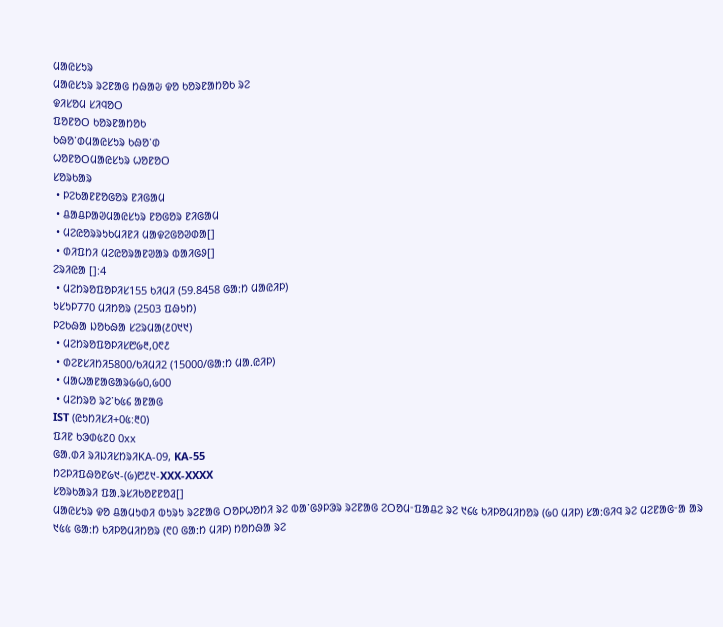ᱢᱟᱭᱥᱩᱨ
ᱢᱟᱭᱥᱩᱨ ᱨᱮᱱᱟᱜ ᱴᱷᱟᱶ ᱫᱚ ᱠᱚᱨᱱᱟᱴᱚᱠ ᱨᱮ
ᱫᱤᱥᱚᱢ ᱥᱤᱧᱚᱛ
ᱯᱚᱱᱚᱛ ᱠᱚᱨᱱᱟᱴᱚᱠ
ᱠᱷᱚᱸᱰᱢᱟᱭᱥᱩᱨ ᱠᱷᱚᱸᱰ
ᱦᱚᱱᱚᱛᱢᱟᱭᱥᱩᱨ ᱦᱚᱱᱚᱛ
ᱥᱚᱨᱠᱟᱨ
 • ᱞᱮᱠᱟᱱᱱᱚᱜᱚᱨ ᱱᱤᱜᱟᱢ
 • ᱪᱟᱪᱞᱟᱣᱢᱟᱭᱥᱩᱨ ᱱᱚᱜᱚᱨ ᱱᱤᱜᱟᱢ
 • ᱢᱮᱭᱚᱨᱨᱩᱠᱢᱤᱱᱤ ᱢᱟᱫᱮᱜᱚᱣᱰᱟ[]
 • ᱰᱤᱯᱴᱤ ᱢᱮᱭᱚᱨᱟᱱᱣᱟᱨ ᱵᱟᱤᱜᱽ[]
ᱮᱨᱤᱭᱟ []:4
 • ᱢᱮᱴᱨᱚᱯᱚᱞᱤᱥ155 ᱠᱤᱢᱤ (59.8458 ᱜᱟᱺᱴ ᱢᱟᱭᱤᱞ)
ᱩᱥᱩᱞ770 ᱢᱤᱴᱚᱨ (2503 ᱯᱷᱩᱴ)
ᱞᱮᱠᱷᱟ ᱡᱚᱠᱷᱟ ᱥᱮᱨᱢᱟ(᱒᱐᱑᱑)
 • ᱢᱮᱴᱨᱚᱯᱚᱞᱤᱥ᱘᱙᱓,᱐᱖᱒
 • ᱰᱮᱱᱥᱤᱴᱤ5800/ᱠᱤᱢᱤ2 (15000/ᱜᱟᱺᱴ ᱢᱟᱹᱭᱤᱞ)
 • ᱢᱟᱦᱟᱱᱟᱜᱟᱨ᱙᱙᱐,᱙᱐᱐
 • ᱢᱮᱴᱨᱚ ᱨᱮᱸᱠ᱕᱔ ᱟᱱᱟᱜ
IST (ᱭᱩᱴᱤᱥᱤ+᱐᱕:᱓᱐)
ᱯᱤᱱ ᱠᱳᱰ᱕᱗᱐ ᱐xx
ᱜᱟᱹᱰᱤ ᱨᱤᱡᱤᱥᱴᱨᱤKA-09, KA-55
ᱴᱮᱞᱤᱯᱷᱚᱱ᱙᱑-(᱙)᱘᱒᱑-XXX-XXXX
ᱥᱚᱨᱠᱟᱨᱤ ᱯᱟᱹᱨᱥᱤᱠᱚᱱᱱᱚᱲ[]
ᱢᱟᱭᱥᱩᱨ ᱫᱚ ᱪᱟᱢᱩᱰᱤ ᱵᱩᱨᱩ ᱨᱮᱱᱟᱜ ᱛᱚᱞᱦᱚᱴᱤ ᱨᱮ ᱵᱟᱸᱜᱽᱞᱳᱨ ᱨᱮᱱᱟᱜ ᱮᱛᱚᱢᱼᱯᱟᱪᱮ ᱨᱮ ᱑᱔᱕ ᱠᱤᱞᱚᱢᱤᱴᱚᱨ (᱙᱐ ᱢᱤᱞ) ᱥᱟᱺᱜᱤᱧ ᱨᱮ ᱢᱮᱱᱟᱜᱼᱟ ᱟᱨ ᱑᱕᱕ ᱜᱟᱺᱴ ᱠᱤᱞᱚᱢᱤᱴᱚᱨ (᱖᱐ ᱜᱟᱺᱴ ᱢᱤᱞ) ᱴᱚᱴᱷᱟ ᱨᱮ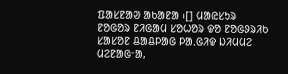ᱯᱟᱥᱱᱟᱣ ᱟᱠᱟᱱᱟ ᱾[] ᱢᱟᱭᱥᱩᱨ ᱱᱚᱜᱚᱨ ᱱᱤᱜᱟᱢ ᱥᱚᱦᱚᱨ ᱫᱚ ᱱᱚᱜᱽᱨᱤᱠ ᱥᱟᱥᱚᱱ ᱪᱟᱪᱞᱟᱜ ᱞᱟᱹᱜᱤᱫ ᱡᱤᱢᱢᱮ ᱢᱮᱱᱟᱜᱼᱟ,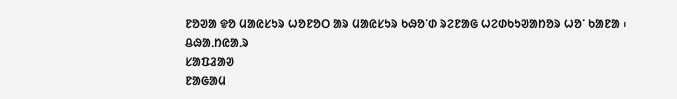ᱱᱚᱣᱟ ᱫᱚ ᱢᱟᱭᱥᱩᱨ ᱦᱚᱱᱚᱛ ᱟᱨ ᱢᱟᱭᱥᱩᱨ ᱠᱷᱚᱸᱰ ᱨᱮᱱᱟᱜ ᱦᱮᱰᱠᱩᱣᱟᱴᱚᱨ ᱦᱚᱸ ᱠᱟᱱᱟ ᱾
ᱪᱷᱟᱹᱴᱭᱟᱹᱨ
ᱥᱟᱯᱲᱟᱣ
ᱱᱟᱜᱟᱢ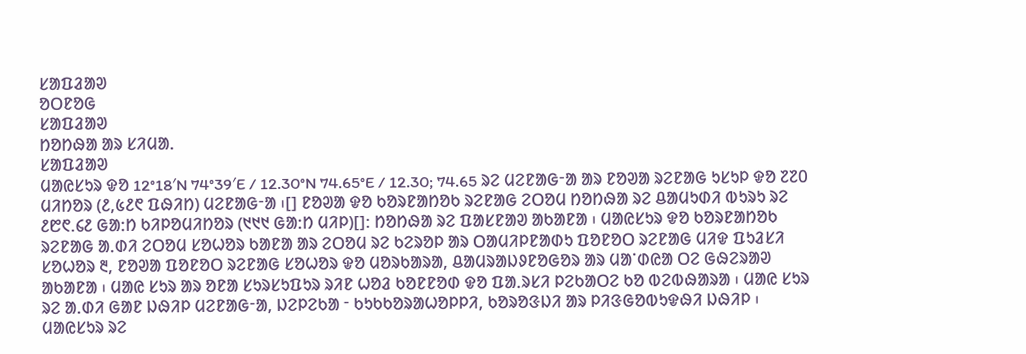ᱥᱟᱯᱲᱟᱣ
ᱚᱛᱱᱚᱜ
ᱥᱟᱯᱲᱟᱣ
ᱴᱚᱴᱷᱟ ᱟᱨ ᱥᱤᱢᱟᱹ
ᱥᱟᱯᱲᱟᱣ
ᱢᱟᱭᱥᱩᱨ ᱫᱚ 12°18′N 74°39′E / 12.30°N 74.65°E / 12.30; 74.65 ᱨᱮ ᱢᱮᱱᱟᱜᱼᱟ ᱟᱨ ᱱᱚᱣᱟ ᱨᱮᱱᱟᱜ ᱩᱥᱩᱞ ᱫᱚ ᱗᱗᱐ ᱢᱤᱴᱚᱨ (᱒,᱕᱒᱖ ᱯᱷᱤᱴ) ᱢᱮᱱᱟᱜᱼᱟ ᱾[] ᱱᱚᱣᱟ ᱫᱚ ᱠᱚᱨᱱᱟᱴᱚᱠ ᱨᱮᱱᱟᱜ ᱮᱛᱚᱢ ᱴᱚᱴᱷᱟ ᱨᱮ ᱪᱟᱢᱩᱰᱤ ᱵᱩᱨᱩ ᱨᱮ ᱒᱘᱖.᱔᱒ ᱜᱟᱺᱴ ᱠᱤᱞᱚᱢᱤᱴᱚᱨ (᱑᱑᱑ ᱜᱟᱺᱴ ᱢᱤᱞ)[]: ᱴᱚᱴᱷᱟ ᱨᱮ ᱯᱟᱥᱱᱟᱣ ᱟᱠᱟᱱᱟ ᱾ ᱢᱟᱭᱥᱩᱨ ᱫᱚ ᱠᱚᱨᱱᱟᱴᱚᱠ ᱨᱮᱱᱟᱜ ᱟᱹᱰᱤ ᱮᱛᱚᱢ ᱥᱚᱦᱚᱨ ᱠᱟᱱᱟ ᱟᱨ ᱮᱛᱚᱢ ᱨᱮ ᱠᱮᱨᱚᱞ ᱟᱨ ᱛᱟᱢᱤᱞᱱᱟᱰᱩ ᱯᱚᱱᱚᱛ ᱨᱮᱱᱟᱜ ᱢᱤᱫ ᱯᱩᱲᱥᱤ ᱥᱚᱦᱚᱨ ᱓, ᱱᱚᱣᱟ ᱯᱚᱱᱚᱛ ᱨᱮᱱᱟᱜ ᱥᱚᱦᱚᱨ ᱫᱚ ᱢᱚᱨᱠᱟᱨᱟ, ᱪᱟᱢᱨᱟᱡᱽᱱᱚᱜᱚᱨ ᱟᱨ ᱢᱟᱸᱰᱭᱟ ᱛᱮ ᱜᱷᱮᱨᱟᱣ ᱟᱠᱟᱱᱟ ᱾ ᱢᱟᱭ ᱥᱩᱨ ᱟᱨ ᱚᱱᱟ ᱥᱩᱨᱥᱩᱯᱩᱨ ᱨᱤᱱ ᱦᱚᱲ ᱠᱚᱱᱱᱚᱰ ᱫᱚ ᱯᱟᱹᱨᱥᱤ ᱞᱮᱠᱟᱛᱮ ᱠᱚ ᱵᱮᱵᱷᱟᱨᱟ ᱾ ᱢᱟᱭ ᱥᱩᱨ ᱨᱮ ᱟᱹᱰᱤ ᱜᱟᱱ ᱡᱷᱤᱞ ᱢᱮᱱᱟᱜᱼᱟ, ᱡᱮᱞᱮᱠᱟ ᱼ ᱠᱩᱠᱠᱚᱨᱟᱦᱚᱞᱞᱤ, ᱠᱚᱨᱚᱝᱡᱤ ᱟᱨ ᱞᱤᱝᱜᱚᱵᱩᱫᱷᱤ ᱡᱷᱤᱞ ᱾ ᱢᱟᱭᱥᱩᱨ ᱨᱮ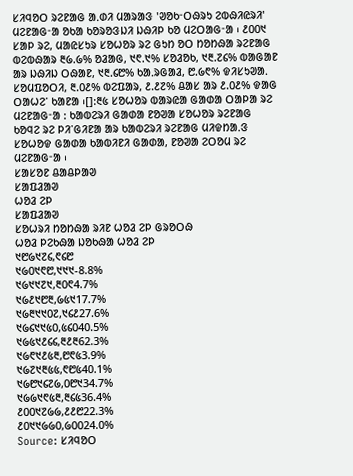ᱥᱤᱧᱚᱛ ᱨᱮᱱᱟᱜ ᱟᱹᱰᱤ ᱢᱟᱨᱟᱝ 'ᱣᱚᱠᱼᱛᱷᱨᱩ ᱮᱵᱷᱤᱭᱨᱤ' ᱢᱮᱱᱟᱜᱼᱟ ᱚᱠᱟ ᱠᱚᱨᱚᱝᱡᱤ ᱡᱷᱤᱞ ᱠᱚ ᱢᱮᱛᱟᱜᱼᱟ ᱾ ᱒᱐᱐᱑ ᱥᱟᱞ ᱨᱮ, ᱢᱟᱭᱥᱩᱨ ᱥᱚᱦᱚᱨ ᱨᱮ ᱜᱩᱴ ᱚᱛ ᱴᱚᱴᱷᱟ ᱨᱮᱱᱟᱜ ᱵᱮᱵᱷᱟᱨ ᱓᱙.᱙% ᱚᱲᱟᱜ, ᱑᱖.᱑% ᱥᱚᱲᱚᱠ, ᱑᱓.᱗᱔% ᱵᱟᱜᱟᱱ ᱟᱨ ᱡᱷᱤᱡ ᱛᱷᱟᱱ, ᱑᱓.᱔᱘% ᱠᱟᱹᱨᱜᱟᱲ, ᱘.᱙᱖% ᱫᱤᱥᱩᱣᱟᱹ ᱥᱚᱢᱯᱚᱛᱤ, ᱓.᱐᱒% ᱵᱮᱯᱟᱨ, ᱒.᱒᱗% ᱪᱟᱥ ᱟᱨ ᱒.᱐᱒% ᱫᱟᱜ ᱛᱟᱦᱮᱸ ᱠᱟᱱᱟ ᱾[]:᱓᱕ ᱥᱚᱦᱚᱨ ᱵᱟᱨᱭᱟ ᱜᱟᱰᱟ ᱛᱟᱞᱟ ᱨᱮ ᱢᱮᱱᱟᱜᱼᱟ : ᱠᱟᱵᱮᱨᱤ ᱜᱟᱰᱟ ᱱᱚᱣᱟ ᱥᱚᱦᱚᱨ ᱨᱮᱱᱟᱜ ᱠᱚᱧᱮ ᱨᱮ ᱞᱤᱸᱜᱤᱱᱟ ᱟᱨ ᱠᱟᱵᱮᱨᱤ ᱨᱮᱱᱟᱜ ᱢᱤᱫᱴᱟᱹᱝ ᱥᱚᱦᱚᱫ ᱜᱟᱰᱟ ᱠᱟᱵᱤᱱᱤ ᱜᱟᱰᱟ, ᱱᱚᱣᱟ ᱮᱛᱚᱢ ᱨᱮ ᱢᱮᱱᱟᱜᱼᱟ ᱾
ᱥᱟᱥᱚᱱ ᱪᱟᱪᱞᱟᱣ
ᱥᱟᱯᱲᱟᱣ
ᱦᱚᱲ ᱮᱞ
ᱥᱟᱯᱲᱟᱣ
ᱥᱚᱦᱨᱤ ᱴᱚᱴᱷᱟ ᱨᱤᱱ ᱦᱚᱲ ᱮᱞ ᱜᱨᱚᱛᱷ
ᱦᱚᱲ ᱞᱮᱠᱷᱟ ᱡᱚᱠᱷᱟ ᱦᱚᱲ ᱮᱞ
᱑᱘᱙᱑᱗᱔,᱖᱔᱘
᱑᱙᱐᱑᱖᱘,᱑᱑᱑-8.8%
᱑᱙᱑᱑᱗᱑,᱓᱐᱖4.7%
᱑᱙᱒᱑᱘᱓,᱙᱕᱑17.7%
᱑᱙᱓᱑᱑᱐᱗,᱑᱔᱒27.6%
᱑᱙᱔᱑᱑᱕᱐,᱕᱔᱐40.5%
᱑᱙᱕᱑᱒᱔᱔,᱓᱒᱓62.3%
᱑᱙᱖᱑᱒᱕᱓,᱘᱖᱕3.9%
᱑᱙᱗᱑᱓᱕᱕,᱖᱘᱕40.1%
᱑᱙᱘᱑᱔᱗᱙,᱐᱘᱑34.7%
᱑᱙᱙᱑᱖᱕᱓,᱓᱔᱕36.4%
᱒᱐᱐᱑᱗᱙᱙,᱒᱒᱘22.3%
᱒᱐᱑᱑᱙᱙᱐,᱙᱐᱐24.0%
Source: ᱥᱤᱧᱚᱛ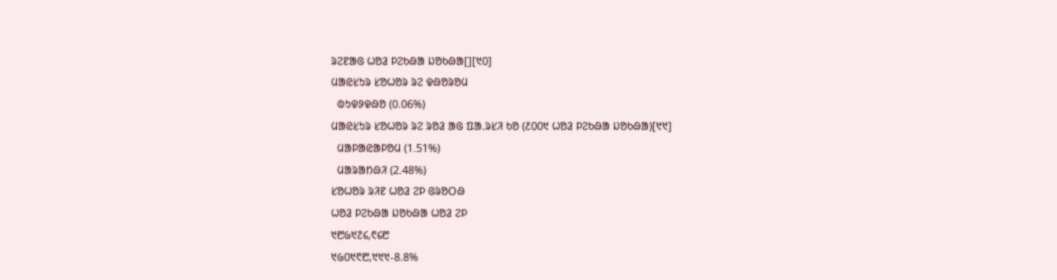ᱨᱮᱱᱟᱜ ᱦᱚᱲ ᱞᱮᱠᱷᱟ ᱡᱚᱠᱷᱟ[][᱑᱐]
ᱢᱟᱭᱥᱩᱨ ᱥᱚᱦᱚᱨ ᱨᱮ ᱫᱷᱚᱨᱚᱢ
  ᱵᱩᱫᱽᱫᱷᱚ (0.06%)
ᱢᱟᱭᱥᱩᱨ ᱥᱚᱦᱚᱨ ᱨᱮ ᱨᱚᱲ ᱟᱜ ᱯᱟᱹᱨᱥᱤ ᱠᱚ (᱒᱐᱐᱑ ᱦᱚᱲ ᱞᱮᱠᱷᱟ ᱡᱚᱠᱷᱟ)[᱑᱑]
  ᱢᱟᱞᱟᱭᱟᱞᱚᱢ (1.51%)
  ᱢᱟᱨᱟᱴᱷᱤ (2.48%)
ᱥᱚᱦᱚᱨ ᱨᱤᱱ ᱦᱚᱲ ᱮᱞ ᱜᱨᱚᱛᱷ
ᱦᱚᱲ ᱞᱮᱠᱷᱟ ᱡᱚᱠᱷᱟ ᱦᱚᱲ ᱮᱞ
᱑᱘᱙᱑᱗᱔,᱖᱔᱘
᱑᱙᱐᱑᱖᱘,᱑᱑᱑-8.8%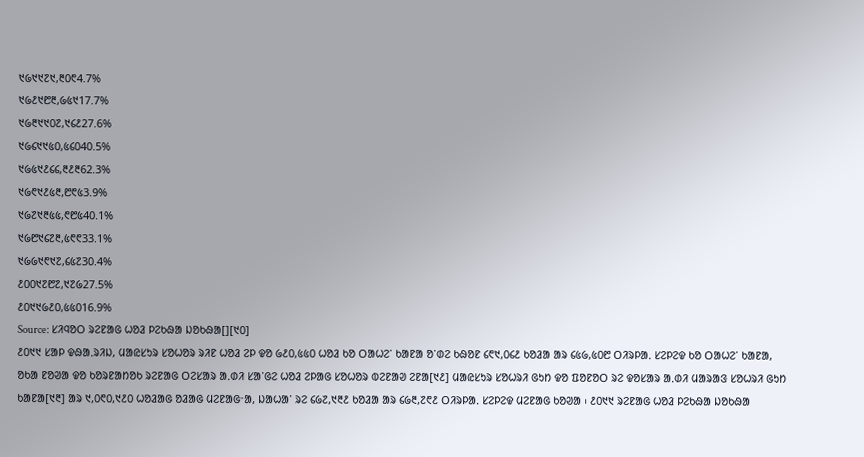᱑᱙᱑᱑᱗᱑,᱓᱐᱖4.7%
᱑᱙᱒᱑᱘᱓,᱙᱕᱑17.7%
᱑᱙᱓᱑᱑᱐᱗,᱑᱔᱒27.6%
᱑᱙᱔᱑᱑᱕᱐,᱕᱔᱐40.5%
᱑᱙᱕᱑᱒᱔᱔,᱓᱒᱓62.3%
᱑᱙᱖᱑᱒᱕᱓,᱘᱖᱕3.9%
᱑᱙᱗᱑᱓᱕᱕,᱖᱘᱕40.1%
᱑᱙᱘᱑᱔᱗᱓,᱕᱖᱖33.1%
᱑᱙᱙᱑᱖᱑᱗,᱔᱕᱗30.4%
᱒᱐᱐᱑᱗᱘᱗,᱑᱗᱙27.5%
᱒᱐᱑᱑᱙᱒᱐,᱕᱕᱐16.9%
Source: ᱥᱤᱧᱚᱛ ᱨᱮᱱᱟᱜ ᱦᱚᱲ ᱞᱮᱠᱷᱟ ᱡᱚᱠᱷᱟ[][᱑᱐]
᱒᱐᱑᱑ ᱥᱟᱞ ᱫᱷᱟᱹᱨᱤᱡ, ᱢᱟᱭᱥᱩᱨ ᱥᱚᱦᱚᱨ ᱨᱤᱱ ᱦᱚᱲ ᱮᱞ ᱫᱚ ᱙᱒᱐,᱕᱕᱐ ᱦᱚᱲ ᱠᱚ ᱛᱟᱦᱮᱸ ᱠᱟᱱᱟ ᱚᱸᱰᱮ ᱠᱷᱚᱱ ᱔᱖᱑,᱐᱔᱒ ᱠᱚᱲᱟ ᱟᱨ ᱔᱕᱙,᱕᱐᱘ ᱛᱤᱨᱞᱟᱹ ᱥᱮᱞᱮᱫ ᱠᱚ ᱛᱟᱦᱮᱸ ᱠᱟᱱᱟ, ᱚᱠᱟ ᱱᱚᱣᱟ ᱫᱚ ᱠᱚᱨᱱᱟᱴᱚᱠ ᱨᱮᱱᱟᱜ ᱛᱮᱥᱟᱨ ᱟᱹᱰᱤ ᱥᱟᱸᱜᱮ ᱦᱚᱲ ᱮᱞᱟᱜ ᱥᱚᱦᱚᱨ ᱵᱮᱱᱟᱣ ᱮᱱᱟ[᱑᱒] ᱢᱟᱭᱥᱩᱨ ᱥᱚᱦᱨᱤ ᱜᱩᱴ ᱫᱚ ᱯᱚᱱᱚᱛ ᱨᱮ ᱫᱚᱥᱟᱨ ᱟᱹᱰᱤ ᱢᱟᱨᱟᱝ ᱥᱚᱦᱨᱤ ᱜᱩᱴ ᱠᱟᱱᱟ[᱑᱓] ᱟᱨ ᱑,᱐᱖᱐,᱑᱒᱐ ᱦᱚᱲᱟᱜ ᱚᱲᱟᱜ ᱢᱮᱱᱟᱜᱼᱟ, ᱡᱟᱦᱟᱸ ᱨᱮ ᱔᱙᱗,᱑᱓᱒ ᱠᱚᱲᱟ ᱟᱨ ᱔᱙᱓,᱗᱖᱒ ᱛᱤᱨᱞᱟᱹ ᱥᱮᱞᱮᱫ ᱢᱮᱱᱟᱜ ᱠᱚᱣᱟ ᱾ ᱒᱐᱑᱑ ᱨᱮᱱᱟᱜ ᱦᱚᱲ ᱞᱮᱠᱷᱟ ᱡᱚᱠᱷᱟ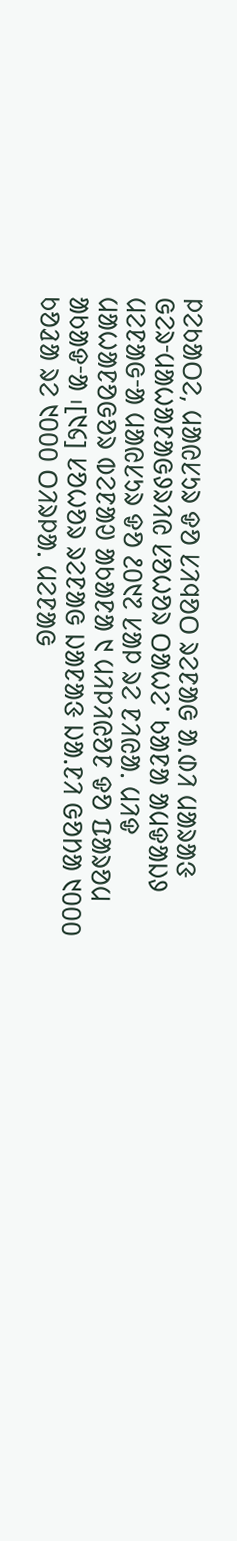ᱞᱮᱠᱟᱛᱮ, ᱢᱟᱭᱥᱩᱨ ᱫᱚ ᱥᱤᱧᱚᱛ ᱨᱮᱱᱟᱜ ᱟᱹᱰᱤ ᱢᱟᱨᱟᱝ ᱜᱮᱨᱼᱢᱟᱦᱟᱱᱟᱜᱽᱨᱤᱭ ᱥᱚᱦᱚᱨ ᱛᱟᱦᱮᱸ ᱠᱟᱱᱟ ᱟᱢᱫᱟᱡᱽ ᱢᱮᱱᱟᱜᱼᱟ ᱢᱟᱭᱥᱩᱨ ᱫᱚ ᱒᱐᱑᱗ ᱥᱟᱞ ᱨᱮ ᱱᱤᱭᱟᱹ ᱢᱤᱫ ᱢᱟᱦᱟᱱᱚᱜᱚᱨ ᱵᱮᱱᱟᱣ ᱟᱠᱟᱱᱟ ᱑ ᱢᱤᱞᱤᱭᱚᱱ ᱫᱚ ᱯᱟᱨᱚᱢ ᱟᱠᱟᱫᱼᱟ ᱾[᱑᱔] ᱥᱚᱦᱚᱨ ᱨᱮᱱᱟᱜ ᱡᱟᱱᱟᱝ ᱡᱟᱹᱱᱤ ᱜᱚᱴᱟ ᱑᱐᱐᱐ ᱠᱚᱲᱟ ᱨᱮ ᱑᱐᱐᱐ ᱛᱤᱨᱞᱟᱹ ᱢᱮᱱᱟᱜ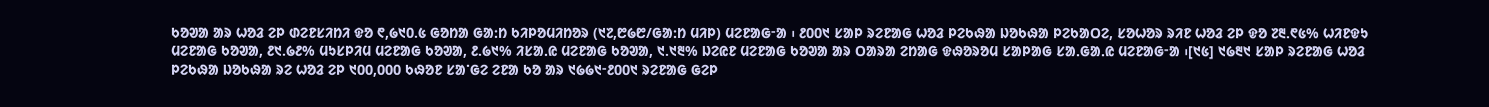ᱠᱚᱣᱟ ᱟᱨ ᱦᱚᱲ ᱮᱞ ᱰᱮᱱᱥᱤᱴᱤ ᱫᱚ ᱖,᱙᱑᱐.᱕ ᱜᱚᱴᱟ ᱜᱟᱺᱴ ᱠᱤᱞᱚᱢᱤᱴᱚᱨ (᱑᱗,᱘᱙᱘/ᱜᱟᱺᱴ ᱢᱤᱞ) ᱢᱮᱱᱟᱜᱼᱟ ᱾ ᱒᱐᱐᱑ ᱥᱟᱞ ᱨᱮᱱᱟᱜ ᱦᱚᱲ ᱞᱮᱠᱷᱟ ᱡᱚᱠᱷᱟ ᱞᱮᱠᱟᱛᱮ, ᱥᱚᱦᱚᱨ ᱨᱤᱱ ᱦᱚᱲ ᱮᱞ ᱫᱚ ᱗᱓.᱖᱕% ᱦᱤᱱᱫᱩ ᱢᱮᱱᱟᱜ ᱠᱚᱣᱟ, ᱒᱑.᱙᱒% ᱢᱩᱥᱞᱤᱢ ᱢᱮᱱᱟᱜ ᱠᱚᱣᱟ, ᱒.᱙᱑% ᱤᱥᱟᱹᱭ ᱢᱮᱱᱟᱜ ᱠᱚᱣᱟ, ᱑.᱑᱓% ᱡᱮᱭᱱ ᱢᱮᱱᱟᱜ ᱠᱚᱣᱟ ᱟᱨ ᱛᱟᱨᱟ ᱮᱴᱟᱜ ᱫᱷᱚᱨᱚᱢ ᱥᱟᱞᱟᱜ ᱥᱟᱹᱜᱟᱹᱭ ᱢᱮᱱᱟᱜᱼᱟ ᱾[᱑᱕] ᱑᱙᱓᱑ ᱥᱟᱞ ᱨᱮᱱᱟᱜ ᱦᱚᱲ ᱞᱮᱠᱷᱟ ᱡᱚᱠᱷᱟ ᱨᱮ ᱦᱚᱲ ᱮᱞ ᱑᱐᱐,᱐᱐᱐ ᱠᱷᱚᱱ ᱥᱟᱸᱜᱮ ᱮᱱᱟ ᱠᱚ ᱟᱨ ᱑᱙᱙᱑ᱼ᱒᱐᱐᱑ ᱨᱮᱱᱟᱜ ᱜᱮᱞ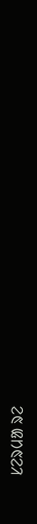ᱥᱮᱨᱢᱟ ᱨᱮ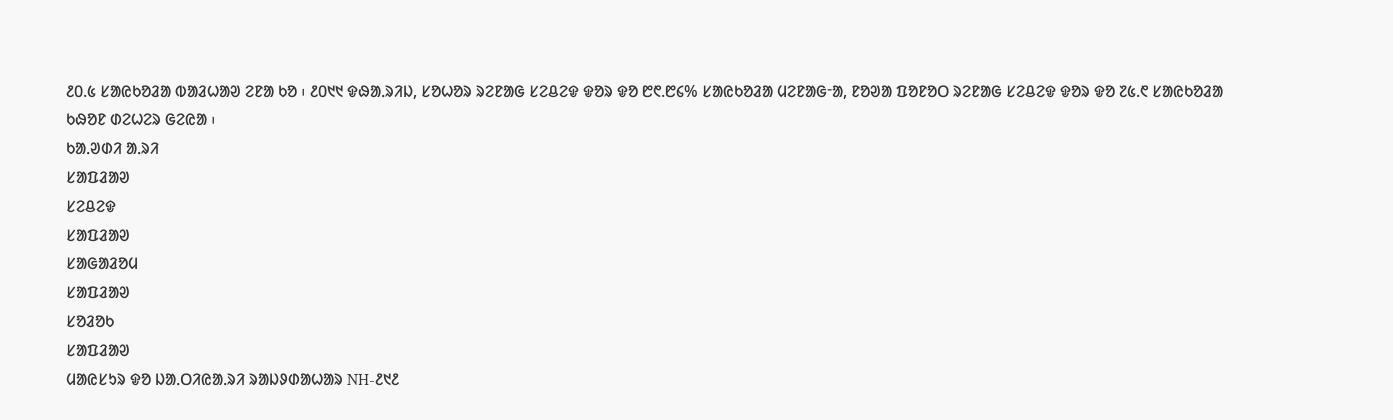᱒᱐.᱕ ᱥᱟᱭᱠᱚᱲᱟ ᱵᱟᱲᱦᱟᱣ ᱮᱱᱟ ᱠᱚ ᱾ ᱒᱐᱑᱑ ᱫᱷᱟᱹᱨᱤᱡ, ᱥᱚᱦᱚᱨ ᱨᱮᱱᱟᱜ ᱥᱮᱪᱮᱫ ᱫᱚᱨ ᱫᱚ ᱘᱖.᱘᱔% ᱥᱟᱭᱠᱚᱲᱟ ᱢᱮᱱᱟᱜᱼᱟ, ᱱᱚᱣᱟ ᱯᱚᱱᱚᱛ ᱨᱮᱱᱟᱜ ᱥᱮᱪᱮᱫ ᱫᱚᱨ ᱫᱚ ᱗᱕.᱖ ᱥᱟᱭᱠᱚᱲᱟ ᱠᱷᱚᱱ ᱰᱮᱦᱮᱨ ᱜᱮᱭᱟ ᱾
ᱠᱟᱹᱣᱰᱤ ᱟᱹᱨᱤ
ᱥᱟᱯᱲᱟᱣ
ᱥᱮᱪᱮᱫ
ᱥᱟᱯᱲᱟᱣ
ᱥᱟᱜᱟᱲᱚᱢ
ᱥᱟᱯᱲᱟᱣ
ᱥᱚᱲᱚᱠ
ᱥᱟᱯᱲᱟᱣ
ᱢᱟᱭᱥᱩᱨ ᱫᱚ ᱡᱟᱹᱛᱤᱭᱟᱹᱨᱤ ᱨᱟᱡᱽᱰᱟᱦᱟᱨ NH-᱒᱑᱒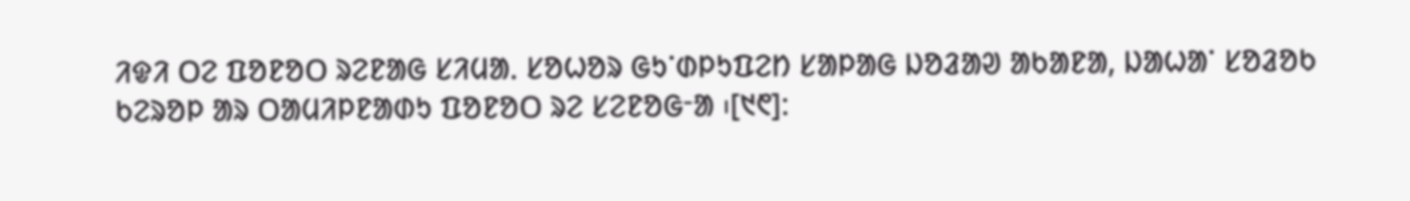ᱤᱫᱤ ᱛᱮ ᱯᱚᱱᱚᱛ ᱨᱮᱱᱟᱜ ᱥᱤᱢᱟᱹ ᱥᱚᱦᱚᱨ ᱜᱩᱸᱰᱞᱩᱯᱮᱴ ᱥᱟᱞᱟᱜ ᱡᱚᱲᱟᱣ ᱟᱠᱟᱱᱟ, ᱡᱟᱦᱟᱸ ᱥᱚᱲᱚᱠ ᱠᱮᱨᱚᱞ ᱟᱨ ᱛᱟᱢᱤᱞᱱᱟᱰᱩ ᱯᱚᱱᱚᱛ ᱨᱮ ᱥᱮᱱᱚᱜᱼᱟ ᱾[᱑᱖]: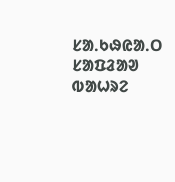ᱥᱟᱹᱠᱷᱭᱟᱹᱛ
ᱥᱟᱯᱲᱟᱣ
ᱵᱟᱦᱨᱮ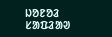ᱡᱚᱱᱚᱲ
ᱥᱟᱯᱲᱟᱣ